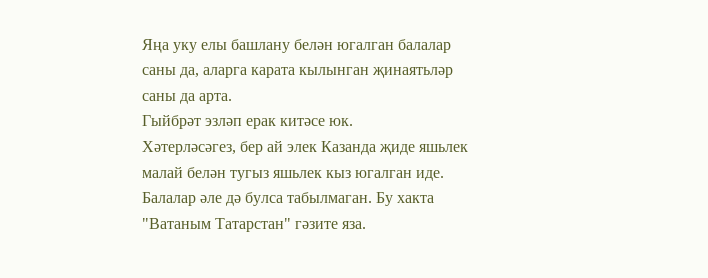Яңа уку елы башлану белән югалган балалар саны да, аларга карата кылынган җинаятьләр саны да арта.
Гыйбрәт эзләп ерак китәсе юк.
Хәтерләсәгез, бер ай элек Казанда җиде яшьлек малай белән тугыз яшьлек кыз югалган иде. Балалар әле дә булса табылмаган. Бу хакта "Ватаным Татарстан" гәзите яза.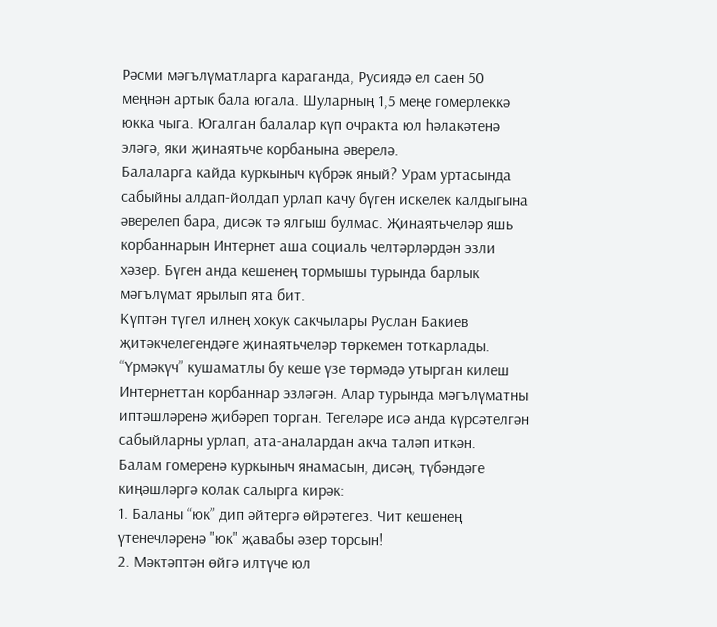Рәсми мәгълүматларга караганда, Русиядә ел саен 50 меңнән артык бала югала. Шуларның 1,5 меңе гомерлеккә юкка чыга. Югалган балалар күп очракта юл һәлакәтенә эләгә, яки җинаятьче корбанына әверелә.
Балаларга кайда куркыныч күбрәк яный? Урам уртасында сабыйны алдап-йолдап урлап качу бүген искелек калдыгына әверелеп бара, дисәк тә ялгыш булмас. Җинаятьчеләр яшь корбаннарын Интернет аша социаль челтәрләрдән эзли хәзер. Бүген анда кешенең тормышы турында барлык мәгълүмат ярылып ята бит.
Күптән түгел илнең хокук сакчылары Руслан Бакиев җитәкчелегендәге җинаятьчеләр төркемен тоткарлады. “Үрмәкүч” кушаматлы бу кеше үзе төрмәдә утырган килеш Интернеттан корбаннар эзләгән. Алар турында мәгълүматны иптәшләренә җибәреп торган. Тегеләре исә анда күрсәтелгән сабыйларны урлап, ата-аналардан акча таләп иткән.
Балам гомеренә куркыныч янамасын, дисәң, түбәндәге киңәшләргә колак салырга кирәк:
1. Баланы “юк” дип әйтергә өйрәтегез. Чит кешенең үтенечләренә "юк" җавабы әзер торсын!
2. Мәктәптән өйгә илтүче юл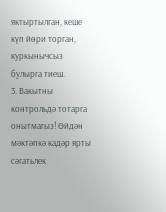яктыртылган, кеше күп йөри торган, куркынычсыз булырга тиеш.
3. Вакытны контрольдә тотарга онытмагыз! Өйдән мәктәпкә кадәр ярты сәгатьлек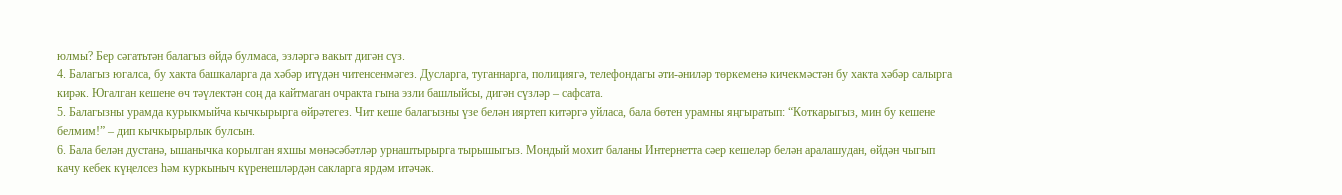юлмы? Бер сәгатьтән балагыз өйдә булмаса, эзләргә вакыт дигән сүз.
4. Балагыз югалса, бу хакта башкаларга да хәбәр итүдән читенсенмәгез. Дусларга, туганнарга, полициягә, телефондагы әти-әниләр төркеменә кичекмәстән бу хакта хәбәр салырга кирәк. Югалган кешене өч тәүлектән соң да кайтмаган очракта гына эзли башлыйсы, дигән сүзләр – сафсата.
5. Балагызны урамда курыкмыйча кычкырырга өйрәтегез. Чит кеше балагызны үзе белән ияртеп китәргә уйласа, бала бөтен урамны яңгыратып: “Коткарыгыз, мин бу кешене белмим!” – дип кычкырырлык булсын.
6. Бала белән дустанә, ышанычка корылган яхшы мөнәсәбәтләр урнаштырырга тырышыгыз. Мондый мохит баланы Интернетта сәер кешеләр белән аралашудан, өйдән чыгып качу кебек күңелсез һәм куркыныч күренешләрдән сакларга ярдәм итәчәк.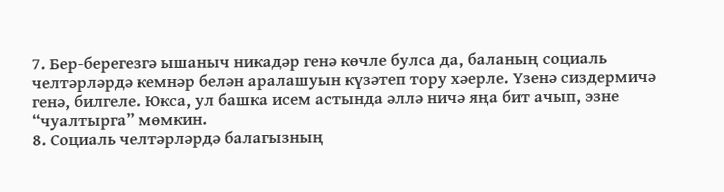7. Бер-берегезгә ышаныч никадәр генә көчле булса да, баланың социаль челтәрләрдә кемнәр белән аралашуын күзәтеп тору хәерле. Үзенә сиздермичә генә, билгеле. Юкса, ул башка исем астында әллә ничә яңа бит ачып, эзне “чуалтырга” мөмкин.
8. Социаль челтәрләрдә балагызның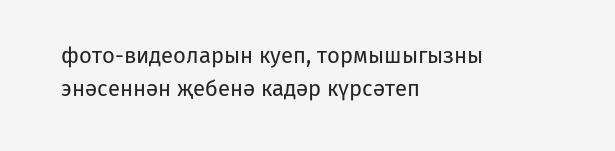фото-видеоларын куеп, тормышыгызны энәсеннән җебенә кадәр күрсәтеп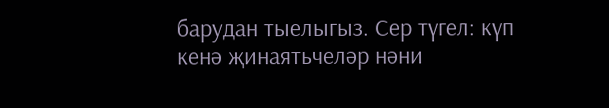барудан тыелыгыз. Сер түгел: күп кенә җинаятьчеләр нәни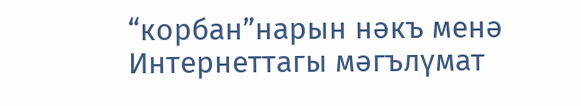“корбан”нарын нәкъ менә Интернеттагы мәгълүмат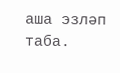аша эзләп таба.